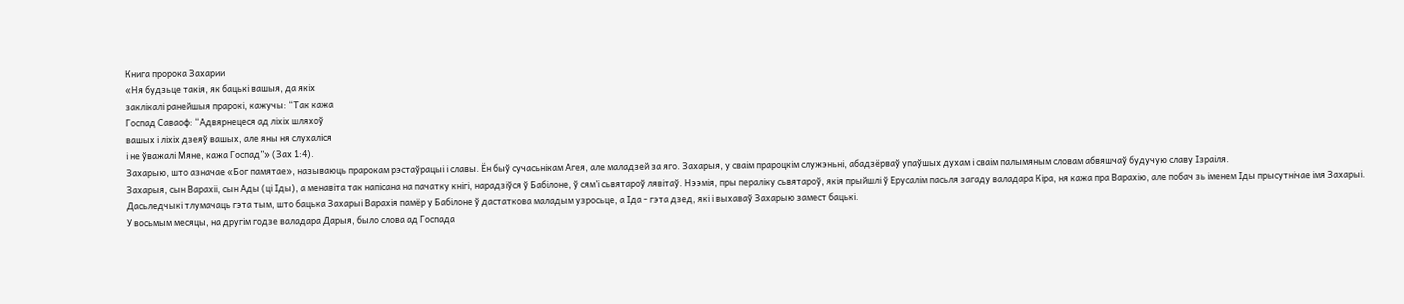Книга пророка Захарии
«Ня будзьце такія, як бацькі вашыя, да якіх
заклікалі ранейшыя прарокі, кажучы: “Так кажа
Госпад Саваоф: “Адвярнецеся ад ліхіх шляхоў
вашых і ліхіх дзеяў вашых, але яны ня слухаліся
і не ўважалі Мяне, кажа Госпад”» (Зах 1:4).
Захарыю, што азначае «Бог памятае», называюць прарокам рэстаўрацыі і славы. Ён быў сучасьнікам Агея, але маладзей за яго. Захарыя, у сваім прароцкім служэньні, абадзёрваў упаўшых духам і сваім палымяным словам абвяшчаў будучую славу Ізраіля.
Захарыя, сын Варахіі, сын Ады (ці Іды), а менавіта так напісана на пачатку кнігі, нарадзіўся ў Бабілоне, ў сям’і сьвятароў лявітаў. Нээмія, пры пераліку сьвятароў, якія прыйшлі ў Ерусалім пасьля загаду валадара Кіра, ня кажа пра Варахію, але побач зь іменем Іды прысутнічае імя Захарыі. Дасьледчыкі тлумачаць гэта тым, што бацька Захарыі Варахія памёр у Бабілоне ў дастаткова маладым узросьце, а Іда - гэта дзед, які і выхаваў Захарыю замест бацькі.
У восьмым месяцы, на другім годзе валадара Дарыя, было слова ад Госпада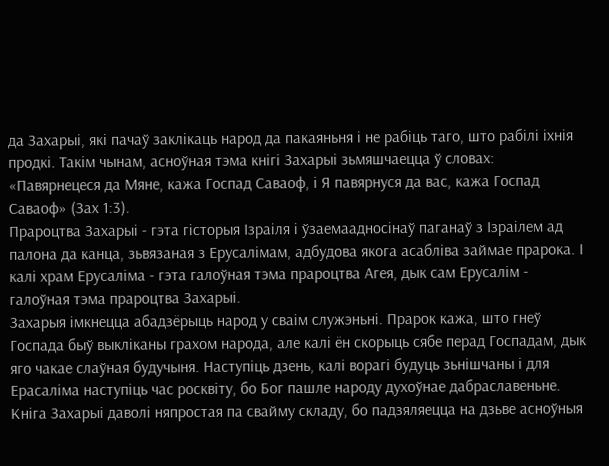да Захарыі, які пачаў заклікаць народ да пакаяньня і не рабіць таго, што рабілі іхнія продкі. Такім чынам, асноўная тэма кнігі Захарыі зьмяшчаецца ў словах: «Павярнецеся да Мяне, кажа Госпад Саваоф, і Я павярнуся да вас, кажа Госпад Саваоф» (Зах 1:3).
Прароцтва Захарыі - гэта гісторыя Ізраіля і ўзаемаадносінаў паганаў з Ізраілем ад палона да канца, зьвязаная з Ерусалімам, адбудова якога асабліва займае прарока. І калі храм Ерусаліма - гэта галоўная тэма прароцтва Агея, дык сам Ерусалім - галоўная тэма прароцтва Захарыі.
Захарыя імкнецца абадзёрыць народ у сваім служэньні. Прарок кажа, што гнеў Госпада быў выкліканы грахом народа, але калі ён скорыць сябе перад Госпадам, дык яго чакае слаўная будучыня. Наступіць дзень, калі ворагі будуць зьнішчаны і для Ерасаліма наступіць час росквіту, бо Бог пашле народу духоўнае дабраславеньне.
Кніга Захарыі даволі няпростая па свайму складу, бо падзяляецца на дзьве асноўныя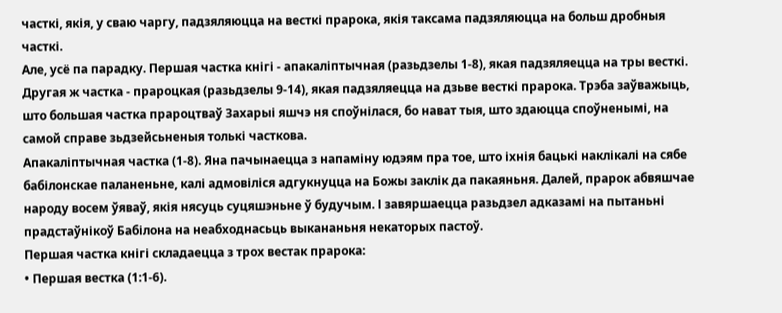часткі, якія, у сваю чаргу, падзяляюцца на весткі прарока, якія таксама падзяляюцца на больш дробныя часткі.
Але, усё па парадку. Першая частка кнігі - апакаліптычная (разьдзелы 1-8), якая падзяляецца на тры весткі. Другая ж частка - прароцкая (разьдзелы 9-14), якая падзяляецца на дзьве весткі прарока. Трэба заўважыць, што большая частка прароцтваў Захарыі яшчэ ня споўнілася, бо нават тыя, што здаюцца споўненымі, на самой справе зьдзейсьненыя толькі часткова.
Апакаліптычная частка (1-8). Яна пачынаецца з напаміну юдэям пра тое, што іхнія бацькі наклікалі на сябе бабілонскае паланеньне, калі адмовіліся адгукнуцца на Божы заклік да пакаяньня. Далей, прарок абвяшчае народу восем ўяваў, якія нясуць суцяшэньне ў будучым. І завяршаецца разьдзел адказамі на пытаньні прадстаўнікоў Бабілона на неабходнасьць выкананьня некаторых пастоў.
Першая частка кнігі складаецца з трох вестак прарока:
• Першая вестка (1:1-6).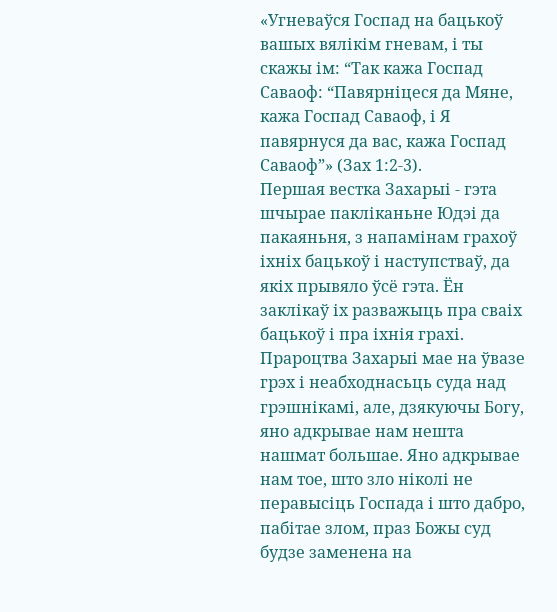«Угневаўся Госпад на бацькоў вашых вялікім гневам, і ты скажы ім: “Так кажа Госпад Саваоф: “Павярніцеся да Мяне, кажа Госпад Саваоф, і Я павярнуся да вас, кажа Госпад Саваоф”» (Зах 1:2-3).
Першая вестка Захарыі - гэта шчырае пакліканьне Юдэі да пакаяньня, з напамінам грахоў іхніх бацькоў і наступстваў, да якіх прывяло ўсё гэта. Ён заклікаў іх разважыць пра сваіх бацькоў і пра іхнія грахі. Прароцтва Захарыі мае на ўвазе грэх і неабходнасьць суда над грэшнікамі, але, дзякуючы Богу, яно адкрывае нам нешта нашмат большае. Яно адкрывае нам тое, што зло ніколі не перавысіць Госпада і што дабро, пабітае злом, праз Божы суд будзе заменена на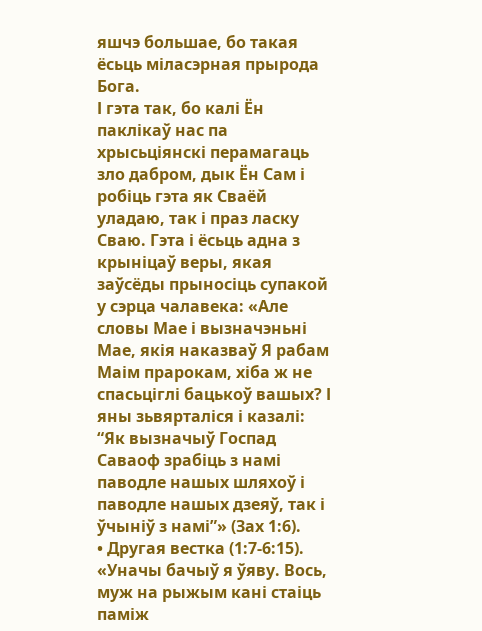яшчэ большае, бо такая ёсьць міласэрная прырода Бога.
І гэта так, бо калі Ён паклікаў нас па хрысьціянскі перамагаць зло дабром, дык Ён Сам і робіць гэта як Сваёй уладаю, так і праз ласку Сваю. Гэта і ёсьць адна з крыніцаў веры, якая заўсёды прыносіць супакой у сэрца чалавека: «Але словы Мае і вызначэньні Мае, якія наказваў Я рабам Маім прарокам, хіба ж не спасьціглі бацькоў вашых? І яны зьвярталіся і казалі: “Як вызначыў Госпад Саваоф зрабіць з намі паводле нашых шляхоў і паводле нашых дзеяў, так і ўчыніў з намі”» (Зах 1:6).
• Другая вестка (1:7-6:15).
«Уначы бачыў я ўяву. Вось, муж на рыжым кані стаіць паміж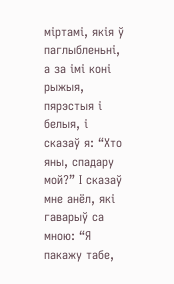міртамі, якія ў паглыбленьні, а за імі коні рыжыя, пярэстыя і белыя, і сказаў я: “Хто яны, спадару мой?” І сказаў мне анёл, які гаварыў са мною: “Я пакажу табе,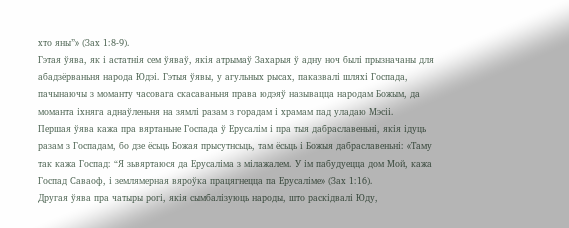хто яны”» (Зах 1:8-9).
Гэтая ўява, як і астатнія сем ўяваў, якія атрымаў Захарыя ў адну ноч былі прызначаны для абадзёрваньня народа Юдэі. Гэтыя ўявы, у агульных рысах, паказвалі шляхі Госпада, пачынаючы з моманту часовага скасаваньня права юдэяў называцца народам Божым, да моманта іхняга аднаўленьня на зямлі разам з горадам і храмам пад уладаю Мэсіі.
Першая ўява кажа пра вяртаньне Госпада ў Ерусалім і пра тыя дабраславеньні, якія ідуць разам з Госпадам, бо дзе ёсьць Божая прысутнсьць, там ёсьць і Божыя дабраславеньні: «Таму так кажа Госпад: “Я зьвяртаюся да Ерусаліма з мілажалем. У ім пабудуецца дом Мой, кажа Госпад Саваоф, і землямерная вяроўка працягнецца па Ерусаліме» (Зах 1:16).
Другая ўява пра чатыры рогі, якія сымбалізуюць народы, што раскідвалі Юду,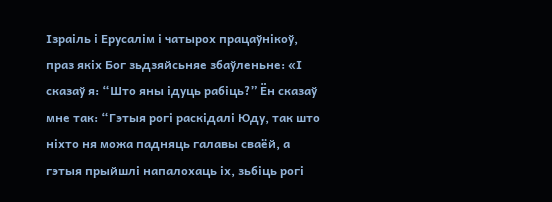Ізраіль і Ерусалім і чатырох працаўнікоў, праз якіх Бог зьдзяйсьняе збаўленьне: «І сказаў я: “Што яны ідуць рабіць?” Ён сказаў мне так: “Гэтыя рогі раскідалі Юду, так што ніхто ня можа падняць галавы сваёй, а гэтыя прыйшлі напалохаць іх, зьбіць рогі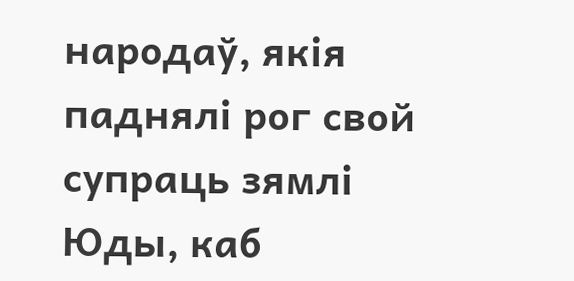народаў, якія паднялі рог свой супраць зямлі Юды, каб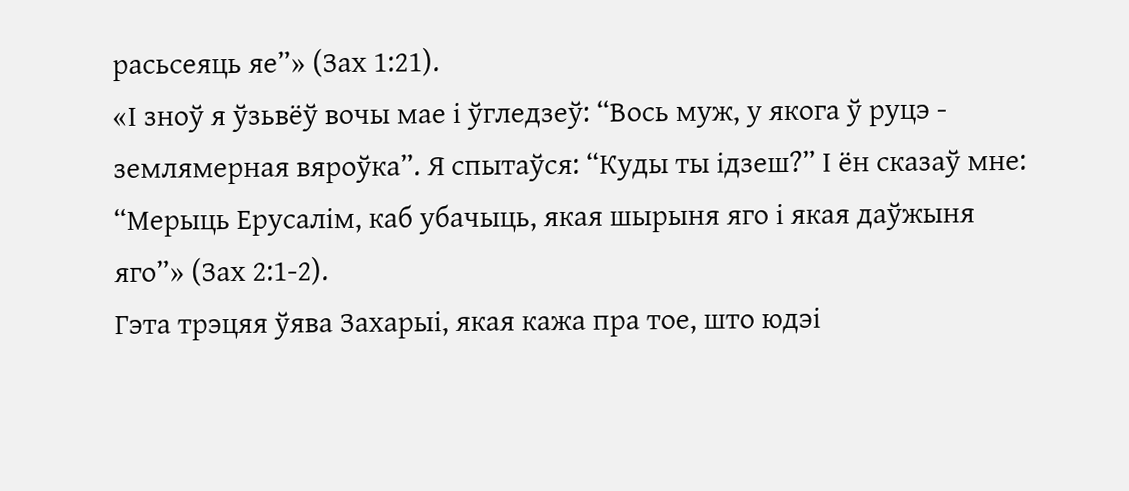расьсеяць яе”» (Зах 1:21).
«І зноў я ўзьвёў вочы мае і ўгледзеў: “Вось муж, у якога ў руцэ - землямерная вяроўка”. Я спытаўся: “Куды ты ідзеш?” І ён сказаў мне: “Мерыць Ерусалім, каб убачыць, якая шырыня яго і якая даўжыня яго”» (Зах 2:1-2).
Гэта трэцяя ўява Захарыі, якая кажа пра тое, што юдэі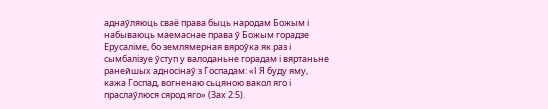аднаўляюць сваё права быць народам Божым і набываюць маемаснае права ў Божым горадзе Ерусаліме, бо землямерная вяроўка як раз і сымбалізуе ўступ у валоданьне горадам і вяртаньне ранейшых адносінаў з Госпадам: «І Я буду яму, кажа Госпад, вогненаю сьцяною вакол яго і праслаўлюся сярод яго» (Зах 2:5).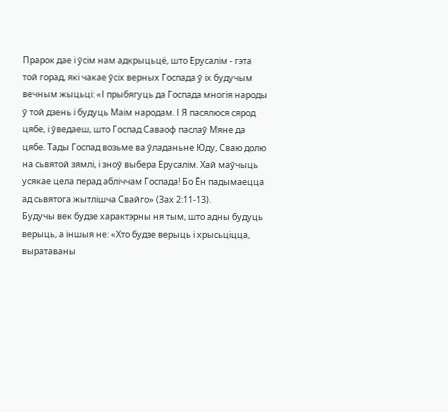Прарок дае і ўсім нам адкрыцьцё, што Ерусалім - гэта той горад, які чакае ўсіх верных Госпада ў іх будучым вечным жыцьці: «І прыбягуць да Госпада многія народы ў той дзень і будуць Маім народам. І Я пасялюся сярод цябе, і ўведаеш, што Госпад Саваоф паслаў Мяне да цябе. Тады Госпад возьме ва ўладаньне Юду, Сваю долю на сьвятой зямлі, і зноў выбера Ерусалім. Хай маўчыць усякае цела перад абліччам Госпада! Бо Ён падымаецца ад сьвятога жытлішча Свайго» (Зах 2:11-13).
Будучы век будзе характэрны ня тым, што адны будуць верыць, а іншыя не: «Хто будзе верыць і хрысьціцца, выратаваны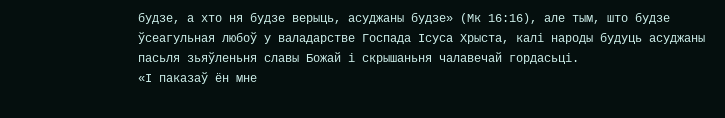будзе, а хто ня будзе верыць, асуджаны будзе» (Мк 16:16), але тым, што будзе ўсеагульная любоў у валадарстве Госпада Ісуса Хрыста, калі народы будуць асуджаны пасьля зьяўленьня славы Божай і скрышаньня чалавечай гордасьці.
«І паказаў ён мне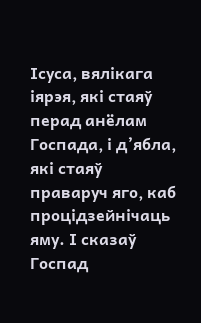Ісуса, вялікага іярэя, які стаяў перад анёлам Госпада, і д’ябла, які стаяў праваруч яго, каб процідзейнічаць яму. І сказаў Госпад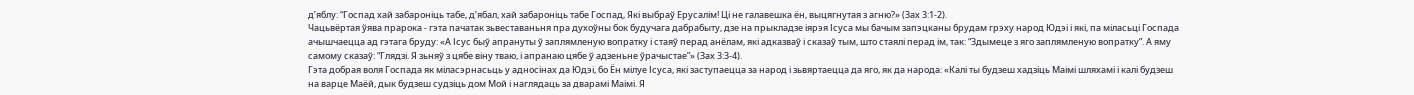д’яблу: “Госпад хай забароніць табе, д’ябал, хай забароніць табе Госпад, Які выбраў Ерусалім! Ці не галавешка ён, выцягнутая з агню?» (Зах 3:1-2).
Чацьвёртая ўява прарока - гэта пачатак зьвеставаньня пра духоўны бок будучага дабрабыту, дзе на прыкладзе іярэя Ісуса мы бачым запэцканы брудам грэху народ Юдэі і які, па міласьці Госпада ачышчаецца ад гэтага бруду: «А Ісус быў апрануты ў заплямленую вопратку і стаяў перад анёлам, які адказваў і сказаў тым, што стаялі перад ім, так: “Здымеце з яго заплямленую вопратку”. А яму самому сказаў: “Глядзі. Я зьняў з цябе віну тваю, і апранаю цябе ў адзеньне ўрачыстае”» (Зах 3:3-4).
Гэта добрая воля Госпада як міласэрнасьць у адносінах да Юдэі, бо Ён мілуе Ісуса, які заступаецца за народ і зьвяртаецца да яго, як да народа: «Калі ты будзеш хадзіць Маімі шляхамі і калі будзеш на варце Маёй, дык будзеш судзіць дом Мой і наглядаць за дварамі Маімі. Я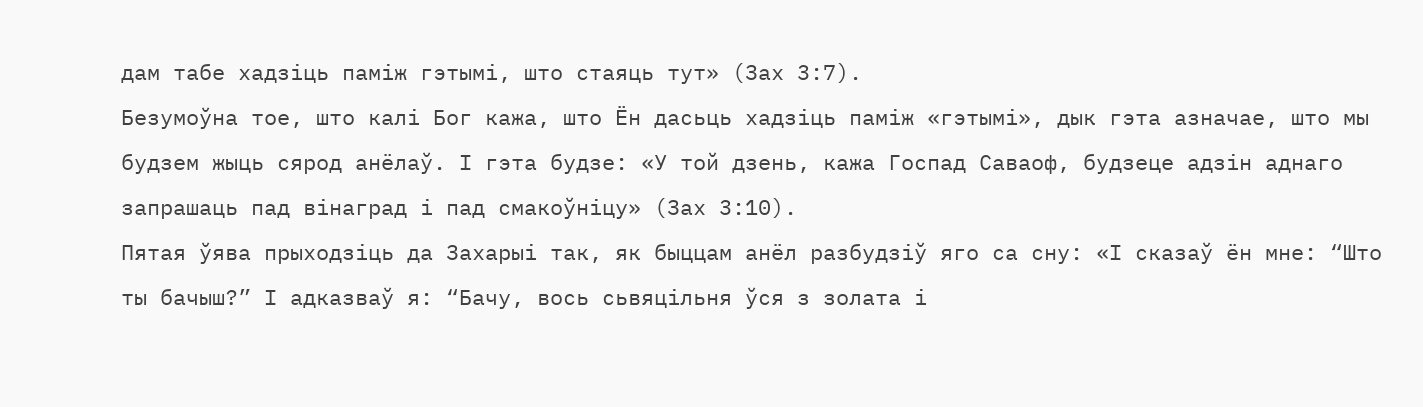дам табе хадзіць паміж гэтымі, што стаяць тут» (Зах 3:7).
Безумоўна тое, што калі Бог кажа, што Ён дасьць хадзіць паміж «гэтымі», дык гэта азначае, што мы будзем жыць сярод анёлаў. І гэта будзе: «У той дзень, кажа Госпад Саваоф, будзеце адзін аднаго запрашаць пад вінаград і пад смакоўніцу» (Зах 3:10).
Пятая ўява прыходзіць да Захарыі так, як быццам анёл разбудзіў яго са сну: «І сказаў ён мне: “Што ты бачыш?” І адказваў я: “Бачу, вось сьвяцільня ўся з золата і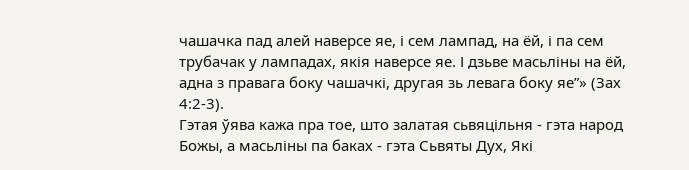чашачка пад алей наверсе яе, і сем лампад, на ёй, і па сем трубачак у лампадах, якія наверсе яе. І дзьве масьліны на ёй, адна з правага боку чашачкі, другая зь левага боку яе”» (Зах 4:2-3).
Гэтая ўява кажа пра тое, што залатая сьвяцільня - гэта народ Божы, а масьліны па баках - гэта Сьвяты Дух, Які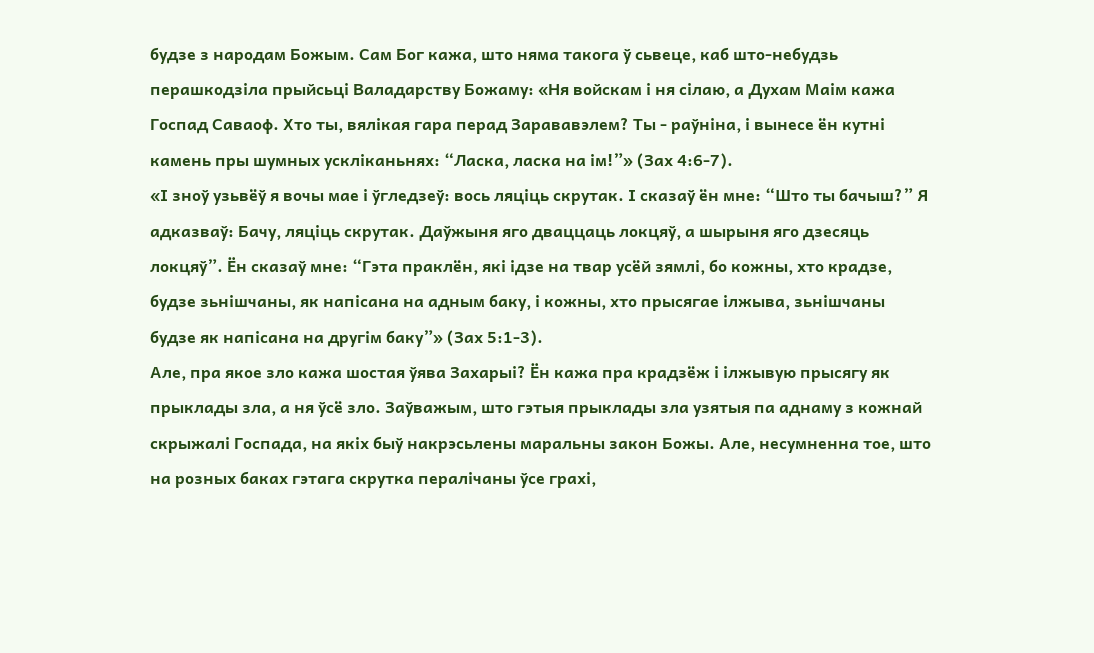будзе з народам Божым. Сам Бог кажа, што няма такога ў сьвеце, каб што-небудзь перашкодзіла прыйсьці Валадарству Божаму: «Ня войскам і ня сілаю, а Духам Маім кажа Госпад Саваоф. Хто ты, вялікая гара перад Зарававэлем? Ты - раўніна, і вынесе ён кутні камень пры шумных ускліканьнях: “Ласка, ласка на ім!”» (Зах 4:6-7).
«І зноў узьвёў я вочы мае і ўгледзеў: вось ляціць скрутак. І сказаў ён мне: “Што ты бачыш?” Я адказваў: Бачу, ляціць скрутак. Даўжыня яго дваццаць локцяў, а шырыня яго дзесяць локцяў”. Ён сказаў мне: “Гэта праклён, які ідзе на твар усёй зямлі, бо кожны, хто крадзе, будзе зьнішчаны, як напісана на адным баку, і кожны, хто прысягае ілжыва, зьнішчаны будзе як напісана на другім баку”» (Зах 5:1-3).
Але, пра якое зло кажа шостая ўява Захарыі? Ён кажа пра крадзёж і ілжывую прысягу як прыклады зла, а ня ўсё зло. Заўважым, што гэтыя прыклады зла узятыя па аднаму з кожнай скрыжалі Госпада, на якіх быў накрэсьлены маральны закон Божы. Але, несумненна тое, што на розных баках гэтага скрутка пералічаны ўсе грахі,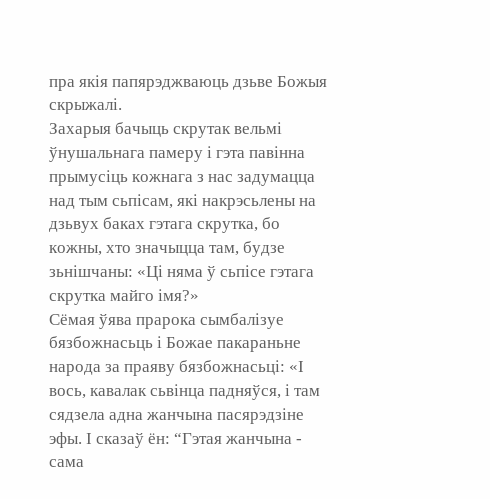пра якія папярэджваюць дзьве Божыя скрыжалі.
Захарыя бачыць скрутак вельмі ўнушальнага памеру і гэта павінна прымусіць кожнага з нас задумацца над тым сьпісам, які накрэсьлены на дзьвух баках гэтага скрутка, бо кожны, хто значыцца там, будзе зьнішчаны: «Ці няма ў сьпісе гэтага скрутка майго імя?»
Сёмая ўява прарока сымбалізуе бязбожнасьць і Божае пакараньне народа за праяву бязбожнасьці: «І вось, кавалак сьвінца падняўся, і там сядзела адна жанчына пасярэдзіне эфы. І сказаў ён: “Гэтая жанчына - сама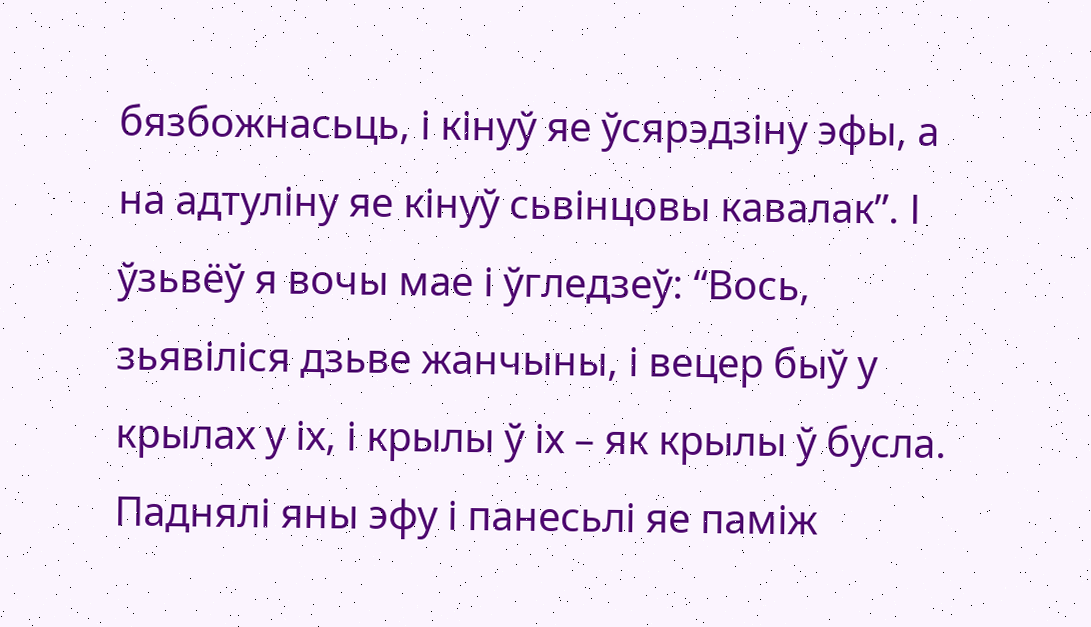бязбожнасьць, і кінуў яе ўсярэдзіну эфы, а на адтуліну яе кінуў сьвінцовы кавалак”. І ўзьвёў я вочы мае і ўгледзеў: “Вось, зьявіліся дзьве жанчыны, і вецер быў у крылах у іх, і крылы ў іх – як крылы ў бусла. Паднялі яны эфу і панесьлі яе паміж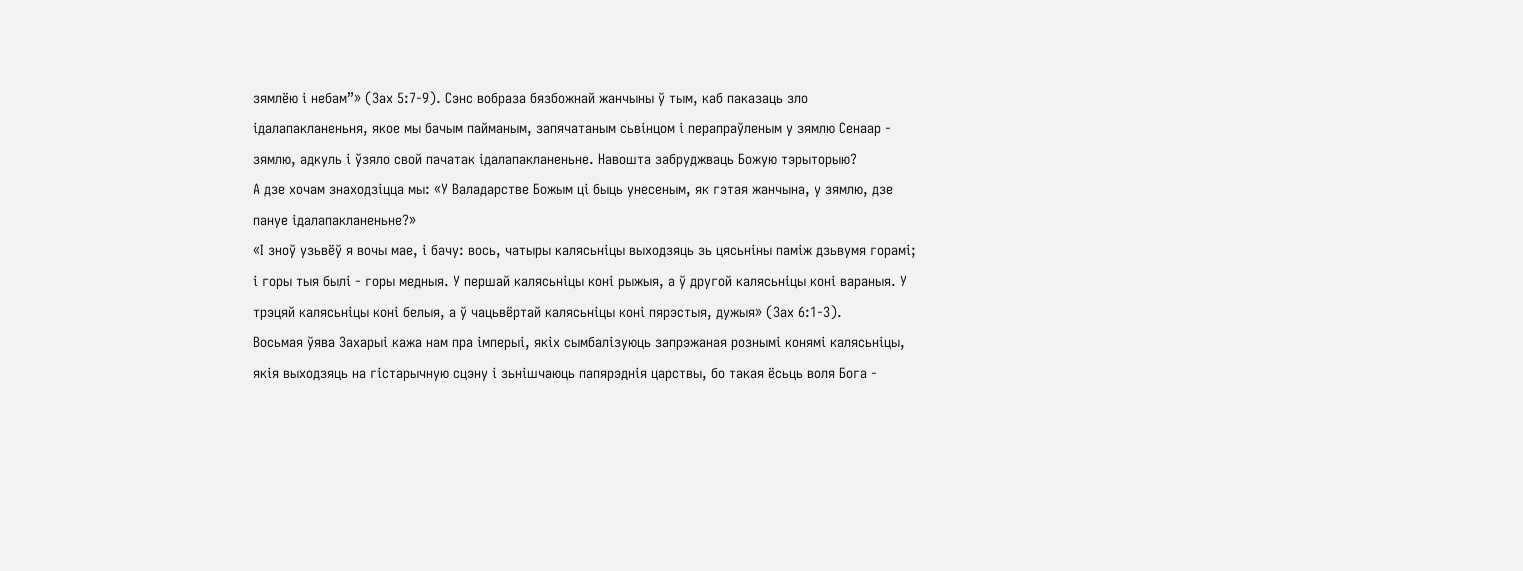зямлёю і небам”» (Зах 5:7-9). Сэнс вобраза бязбожнай жанчыны ў тым, каб паказаць зло ідалапакланеньня, якое мы бачым пайманым, запячатаным сьвінцом і перапраўленым у зямлю Сенаар - зямлю, адкуль і ўзяло свой пачатак ідалапакланеньне. Навошта забруджваць Божую тэрыторыю?
А дзе хочам знаходзіцца мы: «У Валадарстве Божым ці быць унесеным, як гэтая жанчына, у зямлю, дзе пануе ідалапакланеньне?»
«І зноў узьвёў я вочы мае, і бачу: вось, чатыры калясьніцы выходзяць зь цясьніны паміж дзьвумя горамі; і горы тыя былі - горы медныя. У першай калясьніцы коні рыжыя, а ў другой калясьніцы коні вараныя. У трэцяй калясьніцы коні белыя, а ў чацьвёртай калясьніцы коні пярэстыя, дужыя» (Зах 6:1-3).
Восьмая ўява Захарыі кажа нам пра імперыі, якіх сымбалізуюць запрэжаная рознымі конямі калясьніцы, якія выходзяць на гістарычную сцэну і зьнішчаюць папярэднія царствы, бо такая ёсьць воля Бога -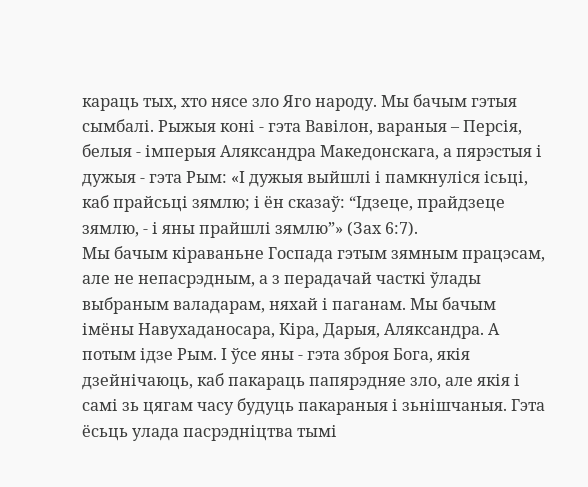караць тых, хто нясе зло Яго народу. Мы бачым гэтыя сымбалі. Рыжыя коні - гэта Вавілон, вараныя – Персія, белыя - імперыя Аляксандра Македонскага, а пярэстыя і дужыя - гэта Рым: «І дужыя выйшлі і памкнуліся ісьці, каб прайсьці зямлю; і ён сказаў: “Ідзеце, прайдзеце зямлю, - і яны прайшлі зямлю”» (Зах 6:7).
Мы бачым кіраваньне Госпада гэтым зямным працэсам, але не непасрэдным, а з перадачай часткі ўлады выбраным валадарам, няхай і паганам. Мы бачым імёны Навухаданосара, Кіра, Дарыя, Аляксандра. А потым ідзе Рым. І ўсе яны - гэта зброя Бога, якія дзейнічаюць, каб пакараць папярэдняе зло, але якія і самі зь цягам часу будуць пакараныя і зьнішчаныя. Гэта ёсьць улада пасрэдніцтва тымі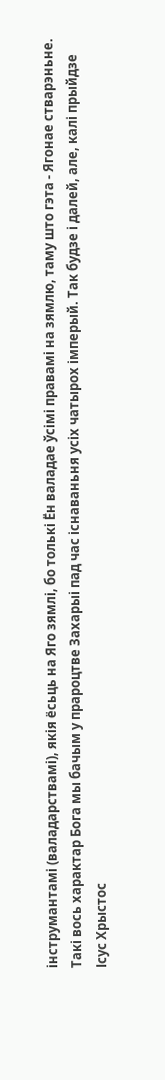інструмантамі (валадарствамі), якія ёсьць на Яго зямлі, бо толькі Ён валадае ўсімі правамі на зямлю, таму што гэта - Ягонае стварэньне.
Такі вось характар Бога мы бачым у прароцтве Захарыі пад час існаваньня усіх чатырох імперый. Так будзе і далей, але, калі прыйдзе Ісус Хрыстос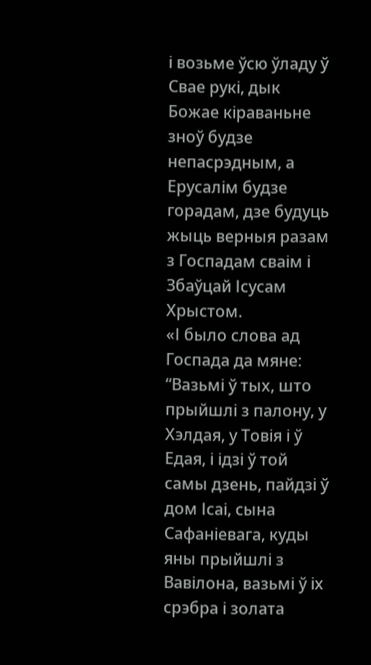і возьме ўсю ўладу ў Свае рукі, дык Божае кіраваньне зноў будзе непасрэдным, а Ерусалім будзе горадам, дзе будуць жыць верныя разам з Госпадам сваім і Збаўцай Ісусам Хрыстом.
«І было слова ад Госпада да мяне: “Вазьмі ў тых, што прыйшлі з палону, у Хэлдая, у Товія і ў Едая, і ідзі ў той самы дзень, пайдзі ў дом Ісаі, сына Сафаніевага, куды яны прыйшлі з Вавілона, вазьмі ў іх срэбра і золата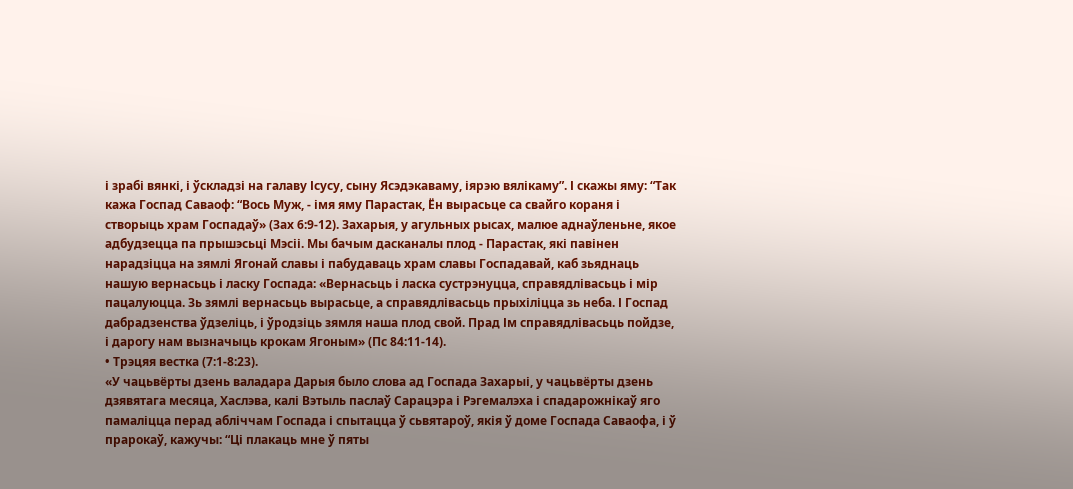і зрабі вянкі, і ўскладзі на галаву Ісусу, сыну Ясэдэкаваму, іярэю вялікаму”. І скажы яму: “Так кажа Госпад Саваоф: “Вось Муж, - імя яму Парастак, Ён вырасьце са свайго кораня і створыць храм Госпадаў» (Зах 6:9-12). Захарыя, у агульных рысах, малюе аднаўленьне, якое адбудзецца па прышэсьці Мэсіі. Мы бачым дасканалы плод - Парастак, які павінен нарадзіцца на зямлі Ягонай славы і пабудаваць храм славы Госпадавай, каб зьяднаць нашую вернасьць і ласку Госпада: «Вернасьць і ласка сустрэнуцца, справядлівасьць і мір пацалуюцца. Зь зямлі вернасьць вырасьце, а справядлівасьць прыхіліцца зь неба. І Госпад дабрадзенства ўдзеліць, і ўродзіць зямля наша плод свой. Прад Ім справядлівасьць пойдзе, і дарогу нам вызначыць крокам Ягоным» (Пс 84:11-14).
• Трэцяя вестка (7:1-8:23).
«У чацьвёрты дзень валадара Дарыя было слова ад Госпада Захарыі, у чацьвёрты дзень дзявятага месяца, Хаслэва, калі Вэтыль паслаў Сарацэра і Рэгемалэха і спадарожнікаў яго памаліцца перад абліччам Госпада і спытацца ў сьвятароў, якія ў доме Госпада Саваофа, і ў прарокаў, кажучы: “Ці плакаць мне ў пяты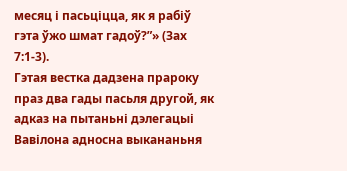месяц і пасьціцца, як я рабіў гэта ўжо шмат гадоў?”» (Зах 7:1-3).
Гэтая вестка дадзена прароку праз два гады пасьля другой, як адказ на пытаньні дэлегацыі Вавілона адносна выкананьня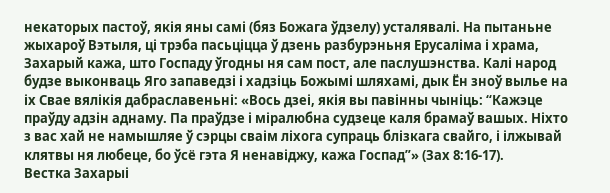некаторых пастоў, якія яны самі (бяз Божага ўдзелу) усталявалі. На пытаньне жыхароў Вэтыля, ці трэба пасьціцца ў дзень разбурэньня Ерусаліма і храма, Захарый кажа, што Госпаду ўгодны ня сам пост, але паслушэнства. Калі народ будзе выконваць Яго запаведзі і хадзіць Божымі шляхамі, дык Ён зноў вылье на іх Свае вялікія дабраславеньні: «Вось дзеі, якія вы павінны чыніць: “Кажэце праўду адзін аднаму. Па праўдзе і міралюбна судзеце каля брамаў вашых. Ніхто з вас хай не намышляе ў сэрцы сваім ліхога супраць блізкага свайго, і ілжывай клятвы ня любеце, бо ўсё гэта Я ненавіджу, кажа Госпад”» (Зах 8:16-17).
Вестка Захарыі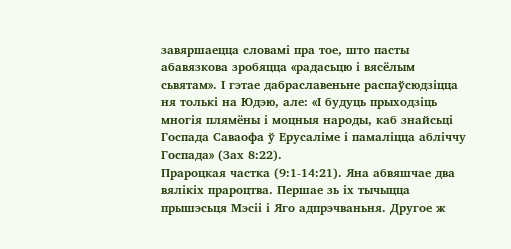завяршаецца словамі пра тое, што пасты абавязкова зробяцца «радасьцю і вясёлым сьвятам». І гэтае дабраславеньне распаўсюдзіцца ня толькі на Юдэю, але: «І будуць прыходзіць многія плямёны і моцныя народы, каб знайсьці Госпада Саваофа ў Ерусаліме і памаліцца абліччу Госпада» (Зах 8:22).
Прароцкая частка (9:1-14:21). Яна абвяшчае два вялікіх прароцтва. Першае зь іх тычыцца прышэсьця Мэсіі і Яго адпрэчваньня. Другое ж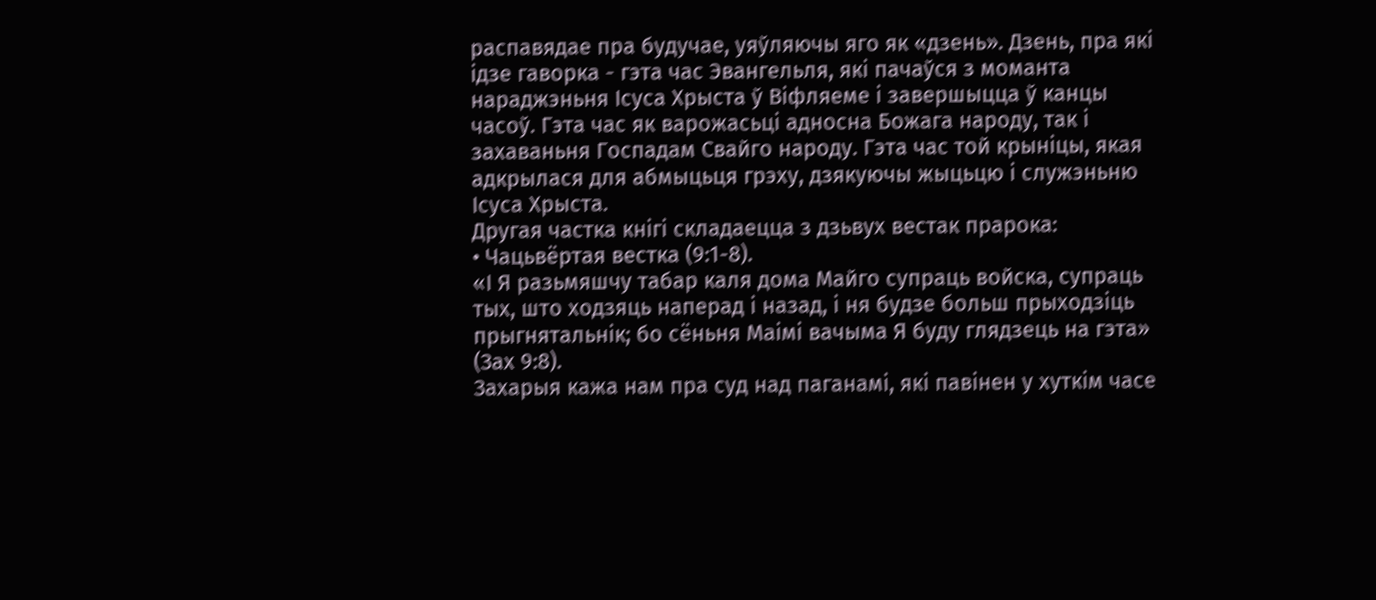распавядае пра будучае, уяўляючы яго як «дзень». Дзень, пра які ідзе гаворка - гэта час Эвангельля, які пачаўся з моманта нараджэньня Ісуса Хрыста ў Віфляеме і завершыцца ў канцы часоў. Гэта час як варожасьці адносна Божага народу, так і захаваньня Госпадам Свайго народу. Гэта час той крыніцы, якая адкрылася для абмыцьця грэху, дзякуючы жыцьцю і служэньню Ісуса Хрыста.
Другая частка кнігі складаецца з дзьвух вестак прарока:
• Чацьвёртая вестка (9:1-8).
«І Я разьмяшчу табар каля дома Майго супраць войска, супраць тых, што ходзяць наперад і назад, і ня будзе больш прыходзіць прыгнятальнік; бо сёньня Маімі вачыма Я буду глядзець на гэта» (Зах 9:8).
Захарыя кажа нам пра суд над паганамі, які павінен у хуткім часе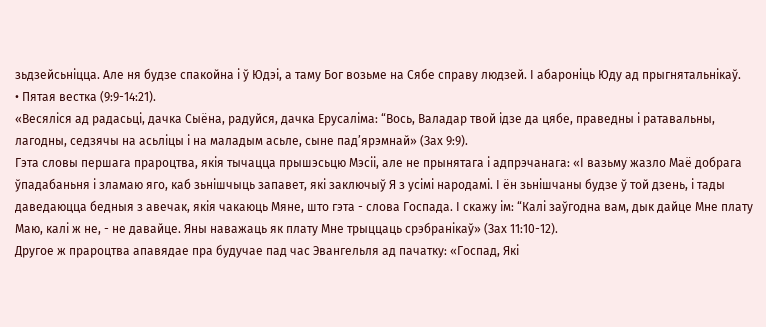зьдзейсьніцца. Але ня будзе спакойна і ў Юдэі, а таму Бог возьме на Сябе справу людзей. І абароніць Юду ад прыгнятальнікаў.
• Пятая вестка (9:9-14:21).
«Весяліся ад радасьці, дачка Сыёна, радуйся, дачка Ерусаліма: “Вось, Валадар твой ідзе да цябе, праведны і ратавальны, лагодны, седзячы на асьліцы і на маладым асьле, сыне пад’ярэмнай» (Зах 9:9).
Гэта словы першага прароцтва, якія тычацца прышэсьцю Мэсіі, але не прынятага і адпрэчанага: «І вазьму жазло Маё добрага ўпадабаньня і зламаю яго, каб зьнішчыць запавет, які заключыў Я з усімі народамі. І ён зьнішчаны будзе ў той дзень, і тады даведаюцца бедныя з авечак, якія чакаюць Мяне, што гэта - слова Госпада. І скажу ім: “Калі заўгодна вам, дык дайце Мне плату Маю, калі ж не, - не давайце. Яны наважаць як плату Мне трыццаць срэбранікаў» (Зах 11:10-12).
Другое ж прароцтва апавядае пра будучае пад час Эвангельля ад пачатку: «Госпад, Які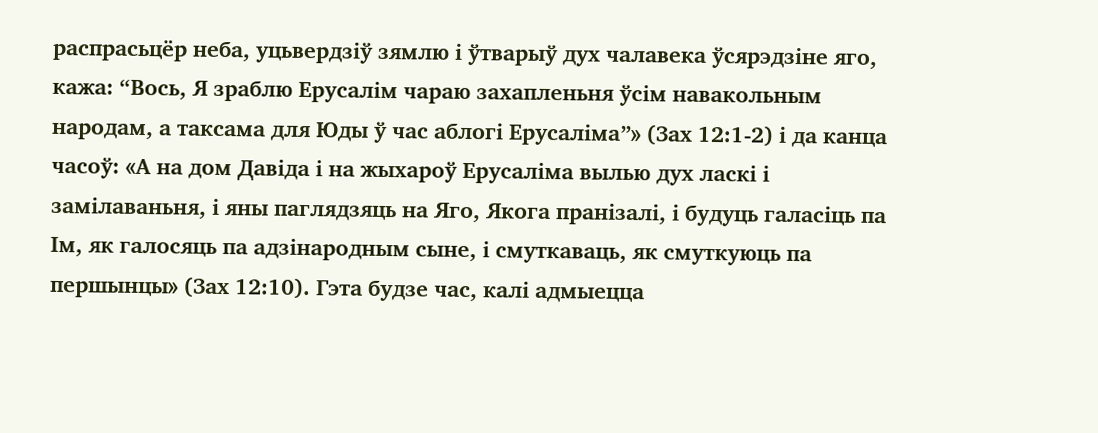распрасьцёр неба, уцьвердзіў зямлю і ўтварыў дух чалавека ўсярэдзіне яго, кажа: “Вось, Я зраблю Ерусалім чараю захапленьня ўсім навакольным народам, а таксама для Юды ў час аблогі Ерусаліма”» (Зах 12:1-2) і да канца часоў: «А на дом Давіда і на жыхароў Ерусаліма вылью дух ласкі і замілаваньня, і яны паглядзяць на Яго, Якога пранізалі, і будуць галасіць па Ім, як галосяць па адзінародным сыне, і смуткаваць, як смуткуюць па першынцы» (Зах 12:10). Гэта будзе час, калі адмыецца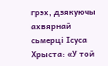грэх, дзякуючы ахвярнай сьмерці Ісуса Хрыста: «У той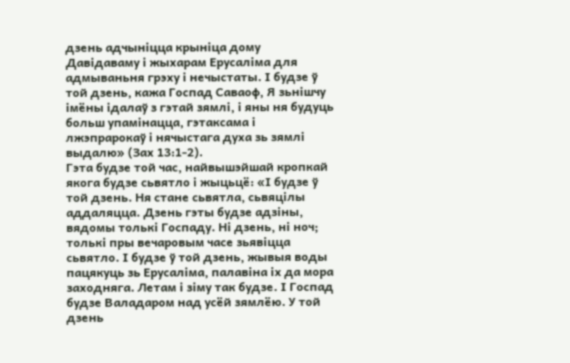дзень адчыніцца крыніца дому Давідаваму і жыхарам Ерусаліма для адмываньня грэху і нечыстаты. І будзе ў той дзень, кажа Госпад Саваоф, Я зьнішчу імёны ідалаў з гэтай зямлі, і яны ня будуць больш упамінацца, гэтаксама і лжэпрарокаў і нячыстага духа зь зямлі выдалю» (Зах 13:1-2).
Гэта будзе той час, найвышэйшай кропкай якога будзе сьвятло і жыцьцё: «І будзе ў той дзень. Ня стане сьвятла, сьвяцілы аддаляцца. Дзень гэты будзе адзіны, вядомы толькі Госпаду. Ні дзень, ні ноч; толькі пры вечаровым часе зьявіцца сьвятло. І будзе ў той дзень, жывыя воды пацякуць зь Ерусаліма, палавіна іх да мора заходняга. Летам і зіму так будзе. І Госпад будзе Валадаром над усёй зямлёю. У той дзень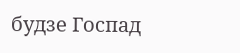будзе Госпад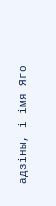адзіны, і імя Яго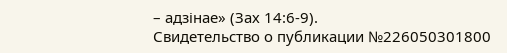– адзінае» (Зах 14:6-9).
Свидетельство о публикации №226050301800